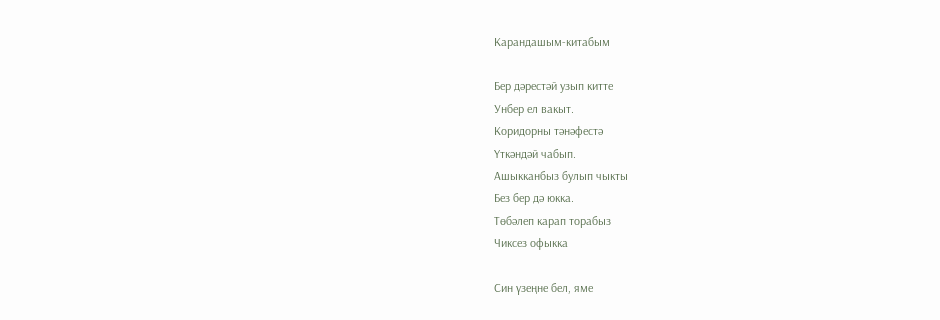Карандашым-китабым

Бер дәрестәй узып китте
Унбер ел вакыт.
Коридорны тәнәфестә
Үткәндәй чабып.
Ашыкканбыз булып чыкты
Без бер дә юкка.
Төбәлеп карап торабыз
Чиксез офыкка

Син үзеңне бел, яме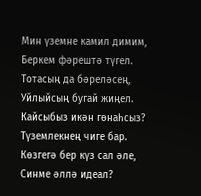Мин үземне камил димим,
Беркем фəрештə түгел.
Тотасың да бəрелəсең,
Уйлыйсың бугай жиңел.
Кайсыбыз икəн гөнаһсыз?
Түземлекнең чиге бар.
Көзгегə бер күз сал əле,
Синме əллә идеал?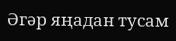Әгәр яңадан тусам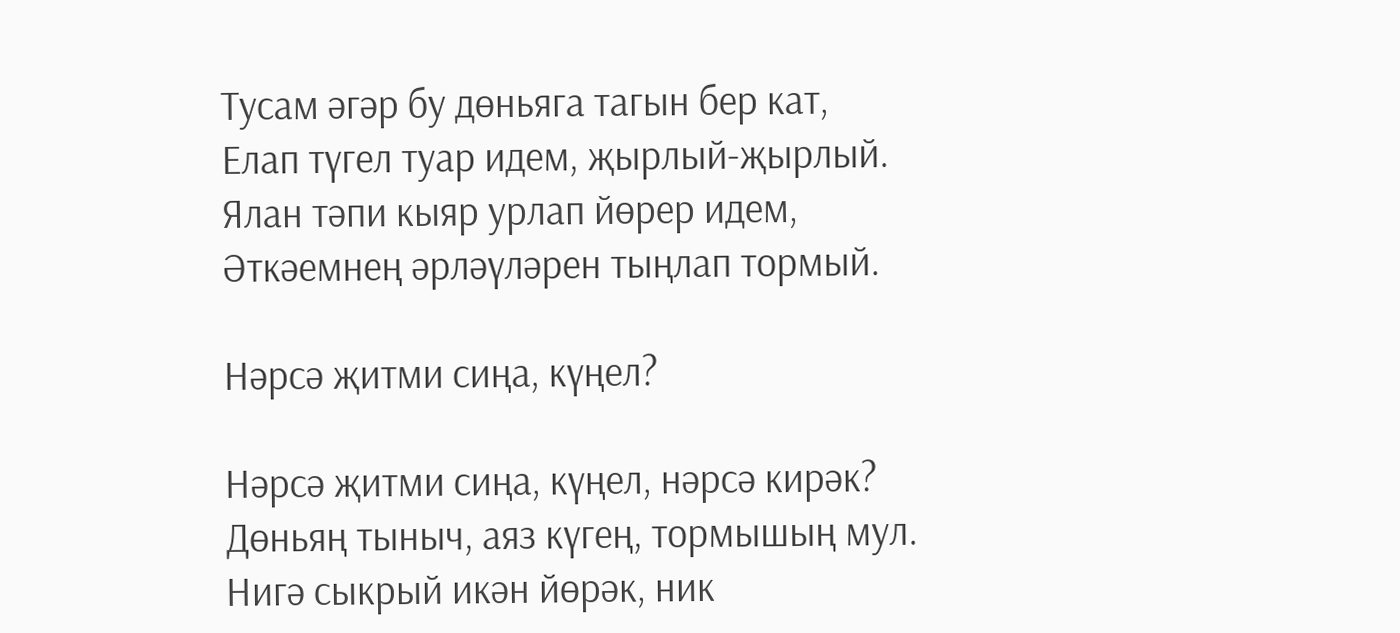Тусам әгәр бу дөньяга тагын бер кат,
Елап түгел туар идем, җырлый-җырлый.
Ялан тәпи кыяр урлап йөрер идем,
Әткәемнең әрләүләрен тыңлап тормый.

Нәрсә җитми сиңа, күңел?

Нәрсә җитми сиңа, күңел, нәрсә кирәк?
Дөньяң тыныч, аяз күгең, тормышың мул.
Нигә сыкрый икән йөрәк, ник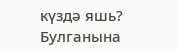күздә яшь?
Булганына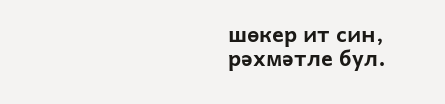шөкер ит син, рәхмәтле бул.